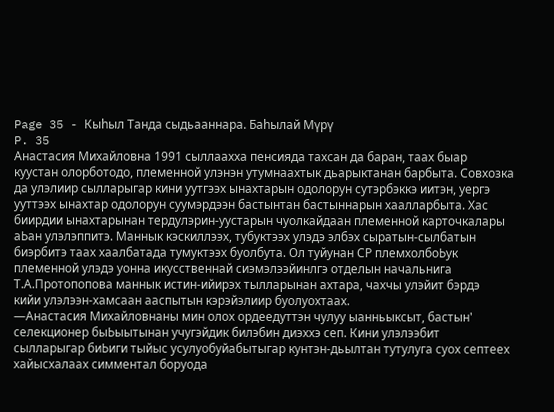Page 35 - Кыһыл Танда сыдьааннара. Баһылай Мүрү
P. 35
Анастасия Михайловна 1991 сыллаахха пенсияда тахсан да баран, таах быар
куустан олорботодо, племенной улэнэн утумнаахтык дьарыктанан барбыта. Совхозка
да улэлиир сылларыгар кини уутгээх ынахтарын одолорун сутэрбэккэ иитэн, уергэ
ууттээх ынахтар одолорун суумэрдээн бастынтан бастыннарын хаалларбыта. Хас
биирдии ынахтарынан тердулэрин-уустарын чуолкайдаан племенной карточкалары
аЬан улэлэппитэ. Маннык кэскиллээх, тубуктээх улэдэ элбэх сыратын-сылбатын
биэрбитэ таах хаалбатада тумуктээх буолбута. Ол туйунан СР племхолбоЬук
племенной улэдэ уонна икусственнай сиэмэлээйинлгэ отделын начальнига
Т.А.Протопопова маннык истин-ийирэх тылларынан ахтара, чахчы улэйит бэрдэ
кийи улэлээн-хамсаан ааспытын кэрэйэлиир буолуохтаах.
—Анастасия Михайловнаны мин олох ордеедуттэн чулуу ыанньыксыт, бастын'
селекционер быЬыытынан учугэйдик билэбин диэххэ сеп. Кини улэлээбит
сылларыгар биЬиги тыйыс усулуобуйабытыгар кунтэн-дьылтан тутулуга суох септеех
хайысхалаах симментал боруода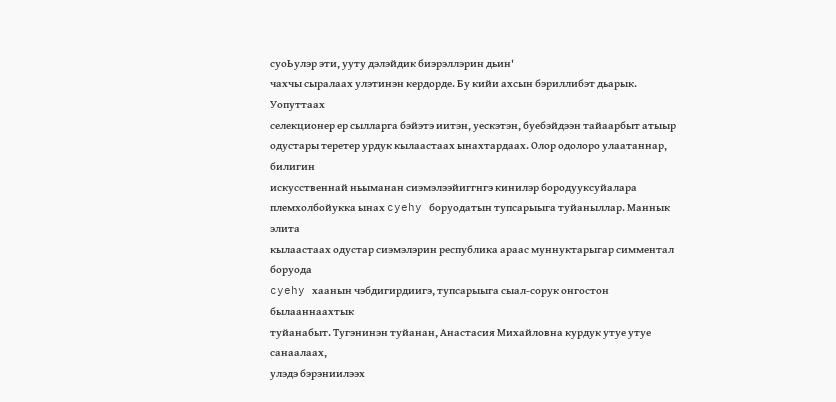суоЬулэр эти, ууту дэлэйдик биэрэллэрин дьин'
чахчы сыралаах улэтинэн кердорде. Бу кийи ахсын бэриллибэт дьарык. Уопуттаах
селекционер ер сылларга бэйэтэ иитэн, уескэтэн, буебэйдээн тайаарбыт атыыр
одустары теретер урдук кылаастаах ынахтардаах. Олор одолоро улаатаннар, билигин
искусственнай ньыманан сиэмэлээйиггнгэ кинилэр бородууксуйалара
племхолбойукка ынах cyehy боруодатын тупсарыыга туйаныллар. Маннык элита
кылаастаах одустар сиэмэлэрин республика араас муннуктарыгар симментал боруода
cyehy хаанын чэбдигирдиигэ, тупсарыыга сыал-сорук онгостон былааннаахтык
туйанабыт. Тугэнинэн туйанан, Анастасия Михайловна курдук утуе утуе санаалаах,
улэдэ бэрэниилээх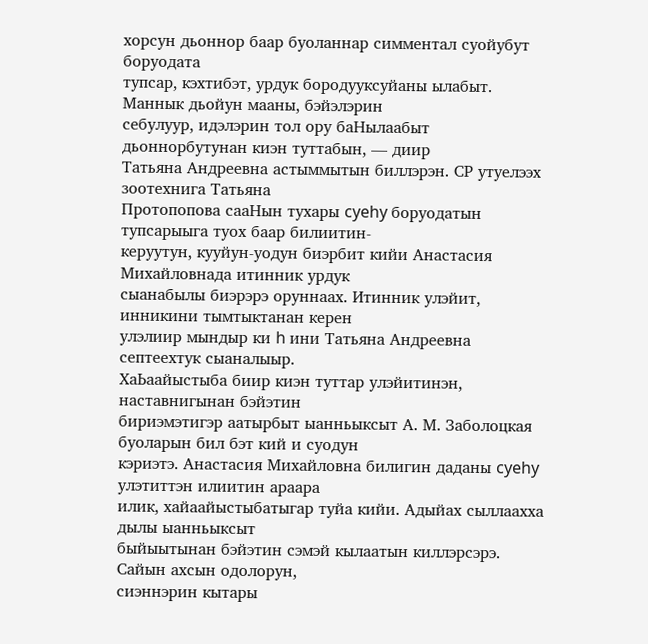хорсун дьоннор баар буоланнар симментал суойубут боруодата
тупсар, кэхтибэт, урдук бородууксуйаны ылабыт. Маннык дьойун мааны, бэйэлэрин
себулуур, идэлэрин тол ору баНылаабыт дьоннорбутунан киэн туттабын, — диир
Татьяна Андреевна астыммытын биллэрэн. СР утуелээх зоотехнига Татьяна
Протопопова сааНын тухары cyehy боруодатын тупсарыыга туох баар билиитин-
керуутун, кууйун-уодун биэрбит кийи Анастасия Михайловнада итинник урдук
сыанабылы биэрэрэ оруннаах. Итинник улэйит, инникини тымтыктанан керен
улэлиир мындыр ки h ини Татьяна Андреевна септеехтук сыаналыыр.
ХаЬаайыстыба биир киэн туттар улэйитинэн, наставнигынан бэйэтин
бириэмэтигэр аатырбыт ыанньыксыт А. М. Заболоцкая буоларын бил бэт кий и суодун
кэриэтэ. Анастасия Михайловна билигин даданы cyehy улэтиттэн илиитин араара
илик, хайаайыстыбатыгар туйа кийи. Адыйах сыллаахха дылы ыанньыксыт
быйыытынан бэйэтин сэмэй кылаатын киллэрсэрэ. Сайын ахсын одолорун,
сиэннэрин кытары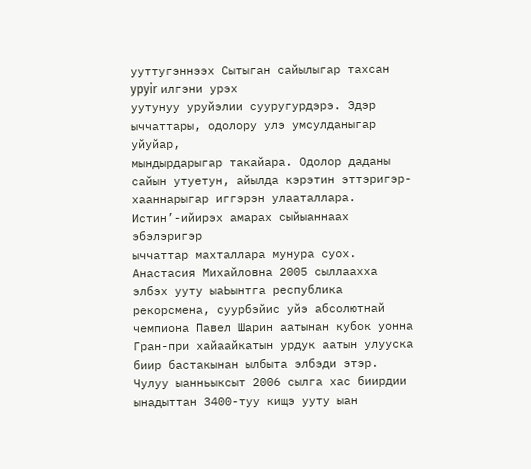ууттугэннээх Сытыган сайылыгар тахсан ypyir илгэни урэх
уутунуу уруйэлии сууругурдэрэ. Эдэр ыччаттары, одолору улэ умсулданыгар уйуйар,
мындырдарыгар такайара. Одолор даданы сайын утуетун, айылда кэрэтин эттэригэр-
хааннарыгар иггэрэн улааталлара. Истин’-ийирэх амарах сыйыаннаах эбэлэригэр
ыччаттар махталлара мунура суох.
Анастасия Михайловна 2005 сыллаахха элбэх ууту ыаЬынтга республика
рекорсмена, суурбэйис уйэ абсолютнай чемпиона Павел Шарин аатынан кубок уонна
Гран-при хайаайкатын урдук аатын улууска биир бастакынан ылбыта элбэди этэр.
Чулуу ыанньыксыт 2006 сылга хас биирдии ынадыттан 3400-туу кищэ ууту ыан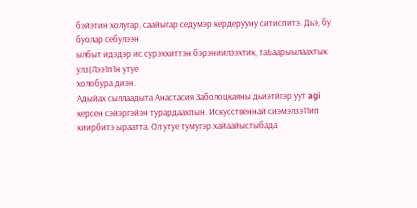бэйэтин холугар, саайыгар седумэр кердерууну ситиспитэ. Дьэ, бу буолар себулээн
ылбыт идэдэр ис сурэххиттэн бэрэниилээхтик, таЬаарыылаахтык улз(Лээ1п1н утуе
холобура диэн.
Адыйах сыллаадыта Анастасия Заболоцкаяны дьиэтйгэр уут agi
керсен сэйэргэйэн турардаахпын. Искусственнай сиэмэлзэ11ип
киирбитэ ыраатта. Ол утуе тумугэр хайаайыстыбада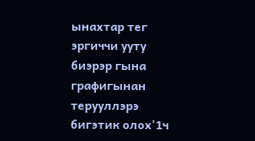ынахтар тег
эргиччи ууту биэрэр гына графигынан терууллэрэ бигэтик олох'1ч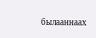былааннаах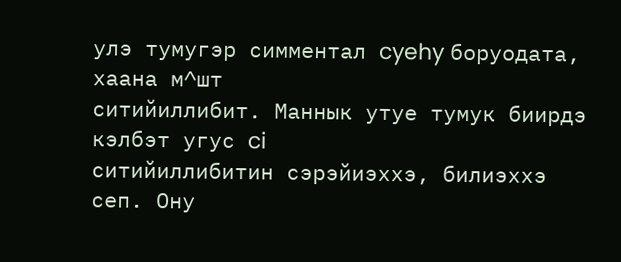улэ тумугэр симментал cyehy боруодата, хаана м^шт
ситийиллибит. Маннык утуе тумук биирдэ кэлбэт угус ci
ситийиллибитин сэрэйиэххэ, билиэххэ сеп. Ону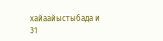хайаайыстыбада и
31